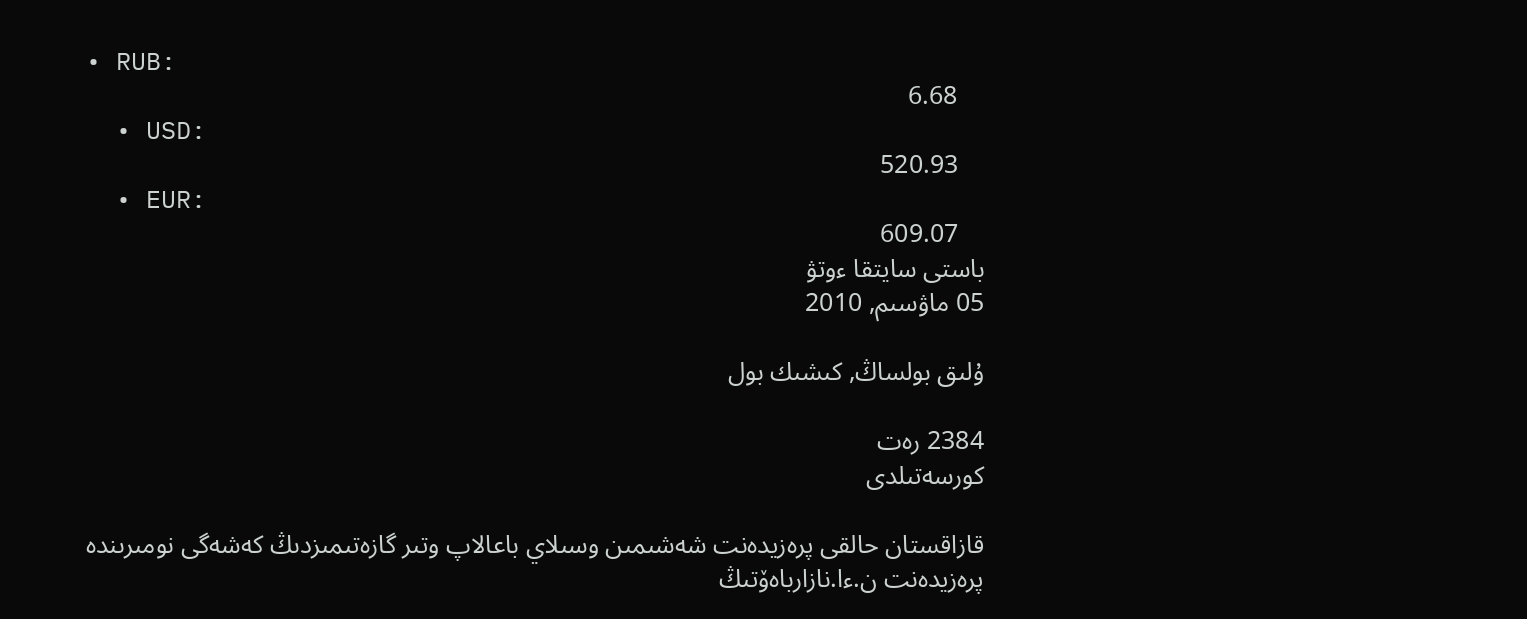• RUB:
    6.68
  • USD:
    520.93
  • EUR:
    609.07
باستى سايتقا ءوتۋ
05 ماۋسىم, 2010

ۇلىق بولساڭ, كىشىك بول

2384 رەت
كورسەتىلدى

قازاقستان حالقى پرەزيدەنت شەشىمىن وسىلاي باعالاپ وتىر گازەتىمىزدىڭ كەشەگى نومىرىندە پرەزيدەنت ن.ءا.نازارباەۆتىڭ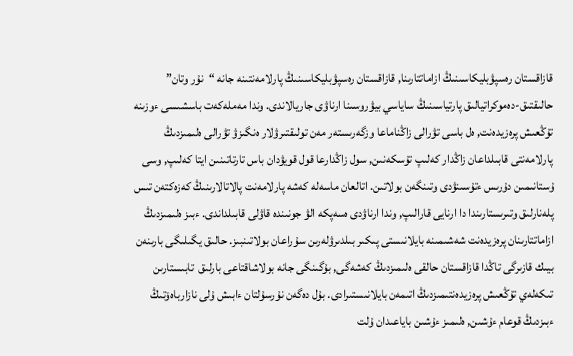قازاقستان رەسپۋبليكاسىنىڭ ازاماتتارىنا, قازاقستان رەسپۋبليكاسىنىڭ پارلامەنتىنە جانە “نۇر وتان” حالىقتىق-دەموكراتيالىق پارتياسىنىڭ ساياسي بيۋروسىنا ارناۋى جاريالاندى. وندا مەملەكەت باسشىسى ءوزىنە تۇڭعىش پرەزيدەنت, ەل باسى تۋرالى زاڭناماعا وزگەرىستەر مەن تولىقتىرۋلار ەنگىزۋ تۋرالى ەلىمىزدىڭ پارلامەنتى قابىلداعان زاڭدار كەلىپ تۇسكەنىن, سول زاڭدارعا قول قويۋدان باس تارتاتىنىن ايتا كەلىپ, وسى ۇستانىمىن دۇرىس ءتۇسىنۋدى وتىنگەن بولاتىن. اتالعان ماسەلە كەشە پارلامەنت پالاتالارىنىڭ كەزەكتەن تىس پلەنارلىق وتىرىستارىندا دا ارنايى قارالىپ, وندا ارناۋدى ەسەپكە الۋ جونىندە قاۋلى قابىلداندى. ءبىز ەلىمىزدىڭ ازاماتتارىنان پرەزيدەنت شەشىمىنە بايلانىستى پىكىر بىلدىرۋلەرىن سۇراعان بولاتىنبىز. حالىق يگىلىگى بارىنەن بيىك قازىرگى تاڭدا قازاقستان حالقى ەلىمىزدىڭ كەشەگى, بۇگىنگى جانە بولاشاقتاعى بارلىق  تابىستارىن تىكەلەي تۇڭعىش پرەزيدەنتىمىزدىڭ اتىمەن بايلانىستىرادى. بۇل دەگەن نۇرسۇلتان ءابىش ۇلى نازارباەۆتىڭ ءبىزدىڭ قوعام ءۇشىن, ەلىمىز ءۇشىن باياعىدان ۇلت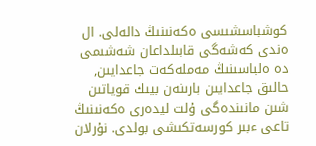كوشباسشىسى ەكەنىنىڭ دالەلى. ال ەندى كەشەگى قابىلداعان شەشىمى دە ەلباسىنىڭ مەملەكەت جاعدايىن, حالىق جاعدايىن بارىنەن بيىك قوياتىن شىن مانىندەگى ۇلت ليدەرى ەكەنىنىڭ تاعى ءبىر كورسەتكىشى بولدى. نۇرلان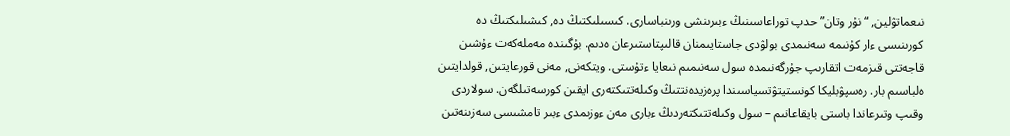نىعماتۋلين, “نۇر وتان” حدپ توراعاسىنىڭ ءبىرىنشى ورىنباسارى. كىسىلىكتىڭ دە, كىشىلىكتىڭ دە كورىنىسى ءار كۇنىمە سەنىمدى بولۋدى جاستايىمنان قالىپتاستىرعان ەدىم. بۇگىندە مەملەكەت ءۇشىن قاجەتتى قىزمەت اتقارىپ جۇرگەنىمدە سول سەنىمىم نىعايا ءتۇستى. ويتكەنى, مەنى قورعايتىن, قولدايتىن ەلباسىم بار. رەسپۋبليكا كونستيتۋتسياسىندا پرەزيدەنتتىڭ وكىلەتتىكتەرى ايقىن كورسەتىلگەن. سولاردى وقىپ وتىرعاندا باستى بايقاعانىم – سول وكىلەتتىكتەردىڭ ءبارى مەن ءوزىمدى ءبىر تامشىسى سەزىنەتىن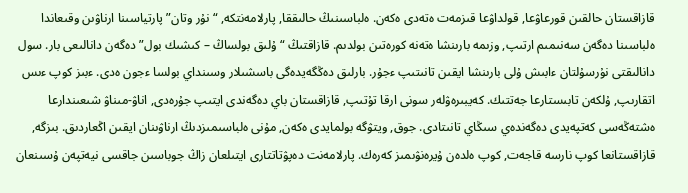قازاقستان حالقىن قورعاۋعا, قولداۋعا قىزمەت ەتەدى ەكەن. ەلباسىنىڭ حالىققا, پارلامەنتكە, “نۇر وتان” پارتياسىنا ارناۋىن وقىعاندا ەلباسىنا دەگەن سەنىمىم ارتىپ, وزىمە بارىنشا ەتەنە كورەتىن بولدىم. قازاقتىڭ “ ۇلىق بولساڭ – كىشىك بول” دەگەن دانالىعى بار. سول دانالىقتى نۇرسۇلتان ءابىش ۇلى بارىنشا ايقىن تانىتىپ ءجۇر. بارلىق دەڭگەيدەگى باسشىلار وسىنداي بولسا ءجون ەدى. ءبىز كوپ ءىس اتقارىپ, ۇلكەن تابىستارعا جەتتىك. كەيبىرەۋلەر سونى ارقا تۇتىپ, قازاقستان باي دەگەندى ايتىپ جۇرەدى, اناۋ-مىناۋ شىعىندارعا ەشتەڭەسى كەتپەيدى دەگەندەي سىڭاي تانىتادى. جوق, ويتۋگە بولمايدى ەكەن, مۇنى ەلباسىمىزدىڭ ارناۋىنان ايقىن اڭعاردىق. بىزگە, قازاقستانعا كوپ نارسە قاجەت, كوپ ەلدەن ۇيرەنۋىمىز كەرەك. پارلامەنت دەپۋتاتتارى ايتىلعان زاڭ جوباسىن جاقسى نيەتپەن ۇسىنعان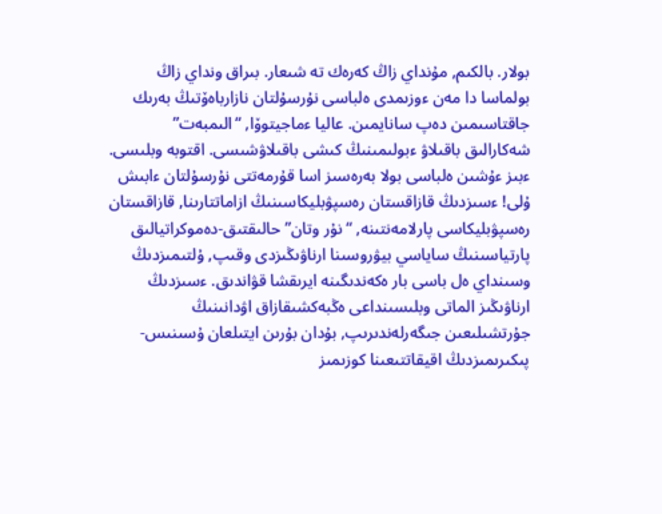بولار. بالكىم, مۇنداي زاڭ كەرەك تە شىعار. بىراق ونداي زاڭ بولماسا دا مەن ءوزىمدى ەلباسى نۇرسۇلتان نازارباەۆتىڭ بەرىك جاقتاسىمىن دەپ سانايمىن. عاليا ءماجيتوۆا, “الىمبەت” شەكارالىق باقىلاۋ ءبولىمىنىڭ كىشى باقىلاۋشىسى. اقتوبە وبلىسى. ءبىز ءۇشىن ەلباسى بولا بەرەسىز اسا قۇرمەتتى نۇرسۇلتان ءابىش ۇلى! ءسىزدىڭ قازاقستان رەسپۋبليكاسىنىڭ ازاماتتارىنا, قازاقستان رەسپۋبليكاسى پارلامەنتىنە, “نۇر وتان” حالىقتىق-دەموكراتيالىق پارتياسىنىڭ ساياسي بيۋروسىنا ارناۋىڭىزدى وقىپ, ۇلتىمىزدىڭ وسىنداي ەل باسى بار ەكەندىگىنە ايرىقشا قۋاندىق. ءسىزدىڭ ارناۋىڭىز الماتى وبلىسىنداعى ەڭبەكشىقازاق اۋدانىنىڭ جۇرتشىلىعىن جىگەرلەندىرىپ, بۇدان بۇرىن ايتىلعان ۇسىنىس-پىكىرىمىزدىڭ اقيقاتتىعىنا كوزىمىز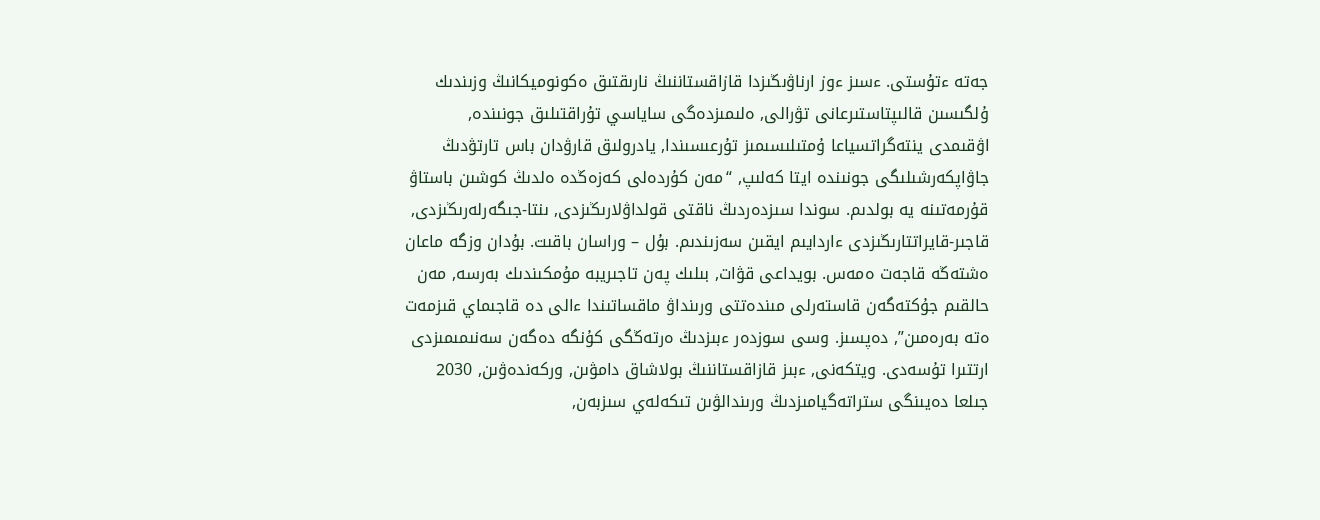جەتە ءتۇستى. ءسىز ءوز ارناۋىڭىزدا قازاقستاننىڭ نارىقتىق ەكونوميكانىڭ وزىندىك ۇلگىسىن قالىپتاستىرعانى تۋرالى, ەلىمىزدەگى ساياسي تۇراقتىلىق جونىندە, اۋقىمدى ينتەگراتسياعا ۇمتىلىسىمىز تۇرعىسىندا, يادرولىق قارۋدان باس تارتۋدىڭ جاۋاپكەرشىلىگى جونىندە ايتا كەلىپ, “مەن كۇردەلى كەزەڭدە ەلدىڭ كوشىن باستاۋ قۇرمەتىنە يە بولدىم. سوندا سىزدەردىڭ ناقتى قولداۋلارىڭىزدى, ىنتا-جىگەرلەرىڭىزدى, قاجىر-قايراتتارىڭىزدى ءاردايىم ايقىن سەزىندىم. بۇل – وراسان باقىت. بۇدان وزگە ماعان ەشتەڭە قاجەت ەمەس. بويداعى قۋات, بىلىك پەن تاجىريبە مۇمكىندىك بەرسە, مەن حالقىم جۇكتەگەن قاستەرلى مىندەتتى ورىنداۋ ماقساتىندا ءالى دە قاجىماي قىزمەت ەتە بەرەمىن”, دەپسىز. وسى سوزدەر ءبىزدىڭ ەرتەڭگى كۇنگە دەگەن سەنىمىمىزدى ارتتىرا تۇسەدى. ويتكەنى, ءبىز قازاقستاننىڭ بولاشاق دامۋىن, وركەندەۋىن, 2030 جىلعا دەيىنگى ستراتەگيامىزدىڭ ورىندالۋىن تىكەلەي سىزبەن,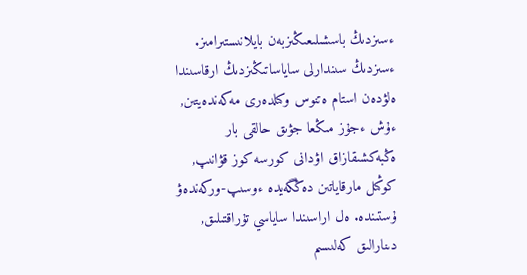ءسىزدىڭ باسشىلىعىڭىزبەن بايلانىستىرامىز. ءسىزدىڭ سىندارلى ساياساتىڭىزدىڭ ارقاسىندا ەلۋدەن استام ەتنوس وكىلدەرى مەكەندەيتىن, ءۇش ءجۇز مىڭعا جۋىق حالقى بار ەڭبەكشىقازاق اۋدانى كورسە كوز قۋانىپ, كوڭىل مارقاياتىن دەڭگەيدە ءوسىپ-وركەندەۋ ۇستىندە. ەل اراسىندا ساياسي تۇراقتىلىق, دىنارالىق كەلىسىم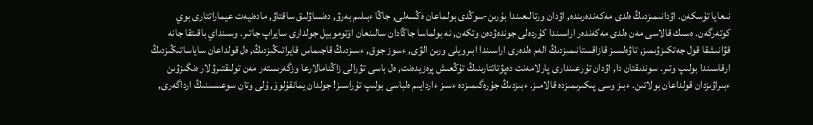نىعايا تۇسكەن. اۋدانىمىزدىڭ ەلدى مەكەندەرىندە, اۋدان ورتالىعىندا بۇرىن-سوڭدى بولماعان ەڭسەلى, جاڭا ءبىلىم بەرۋ, دەنساۋلىق ساقتاۋ, مادەنيەت عيماراتتارى بوي كوتەرگەن. ەسىك قالاسى مەن ەلدى مەكەندەر اراسىندا كۇردەلى جوندەۋدەن وتكەن, نە بولماسا جاڭادان سالىنعان اۆتوموبيل جولدارى سايراپ جاتىر. وسىنداي باقىتقا جانە قۋانىشقا قول جەتكىزۋىمىز, تاۋەلسىز قازاقستانىمىزدىڭ الەم ەلدەرى اراسىندا ابىرويلى ورىن الۋى, ءسوز جوق, ءسىزدىڭ قاجىماس قايراتىڭىزدىڭ, ەل قولداعان ساياساتىڭىزدىڭ ارقاسىندا بولىپ وتىر. سوندىقتان دا, اۋدان تۇرعىندارى پارلامەنت دەپۋتاتتارىنىڭ تۇڭعىش پرەزيدەنت, ەل باسى تۋرالى زاڭنامالارعا وزگەرىستەر مەن تولىقتىرۋلار ەنگىزۋىن ءبىراۋىزدان قولداعان بولاتىن. ءبىز وسى پىكىرىمىزدە قالامىز. ءبىزدىڭ جۇرەگىمىزدە ءسىز ءاردايىم ەلباسى بولىپ تۇراسىز! جولدان يمانقۇلوۆ, ۇلى وتان سوعىسىنىڭ ارداگەرى,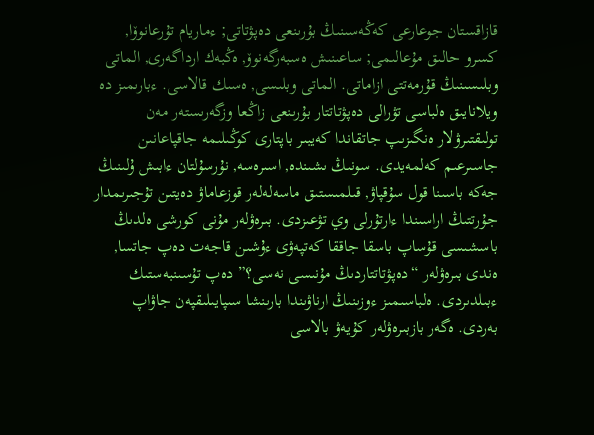قازاقستان جوعارعى كەڭەسىنىڭ بۇرىنعى دەپۋتاتى; ءماريام تۇرعانوۆا, كسرو حالىق مۇعالىمى; ساعىنىش ەسبەرگەنوۆ, ەڭبەك ارداگەرى, الماتى وبلىسىنىڭ قۇرمەتتى ازاماتى. الماتى وبلىسى, ەسىك قالاسى. ءبارىمىز دە ويلانايىق ەلباسى تۋرالى دەپۋتاتتار بۇرىنعى زاڭعا وزگەرىستەر مەن تولىقتىرۋلار ەنگىزىپ جاتقاندا كەيبىر باپتارى كوڭىلىمە جاقپاعانىن جاسىرعىم كەلمەيدى. سونىڭ ىشىندە, اسىرەسە, نۇرسۇلتان ءابىش ۇلىنىڭ جەكە باسىنا قول سۇقپاۋ, قىلمىستىق ماسەلەلەر قوزعاماۋ دەيتىن تۇجىرىمدار جۇرتتىڭ اراسىندا ءارتۇرلى وي تۋعىزدى. بىرەۋلەر مۇنى كورشى ەلدىڭ باسشىسى قۇساپ باسقا جاققا كەتپەۋى ءۇشىن قاجەت دەپ جاتسا, ەندى بىرەۋلەر “دەپۋتاتتاردىڭ مۇنىسى نەسى؟” دەپ تۇسىنبەستىك ءبىلدىردى. ەلباسىمىز ءوزىنىڭ ارناۋىندا بارىنشا سىپايىلىقپەن جاۋاپ بەردى. ەگەر بازبىرەۋلەر كۇيەۋ بالاسى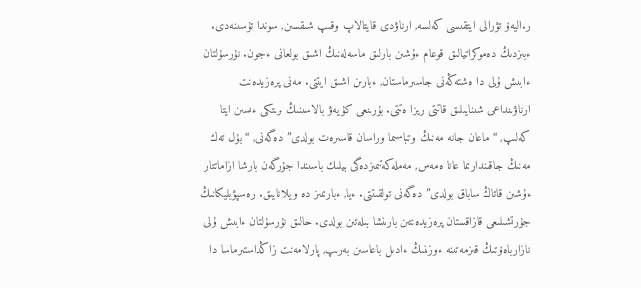ر.اليەۆ تۋرالى ايتقىسى كەلسە, ارناۋدى قايتالاپ وقىپ شىقسىن, سوندا تۇسىنەدى. ءبىزدىڭ دەموكراتيالىق قوعام ءۇشىن بارلىق ماسەلەنىڭ اشىق بولعانى ءجون. نۇرسۇلتان ءابىش ۇلى دا ەشتەڭەنى جاسىرماستان, ءبارىن اشىق ايتتى. مەنى پرەزيدەنت ارناۋىنداعى شىنايىلىق قاتتى ريزا ەتتى. بۇرىنعى كۇيەۋ بالاسىنىڭ ىرىتكى ءىسىن ايتا كەلىپ, “ماعان جانە مەنىڭ وتباسىما وراسان قاسىرەت بولدى” دەگەنى, “بۇل تەك مەنىڭ جاقىندارىما عانا ەمەس, مەملەكەتىمىزدەگى بيلىك باسىندا جۇرگەن بارشا ازاماتتار ءۇشىن قاتاڭ ساباق بولدى” دەگەنى تولقىتتى. ءيا, ءبارىمىز دە ويلانايىق. رەسپۋبليكانىڭ جۇرتشىلىعى قازاقستان پرەزيدەنتىن بارىنشا بىلەتىن بولدى. حالىق نۇرسۇلتان ءابىش ۇلى نازارباەۆتىڭ قىزمەتىنە ءوزىنىڭ ءادىل باعاسىن بەرىپ, پارلامەنت زاڭداستىرماسا دا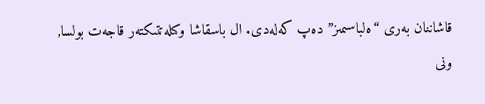قاشاننان بەرى “ەلباسىمىز” دەپ كەلەدى. ال باسقاشا وكىلەتتىكتەر قاجەت بولسا, ونى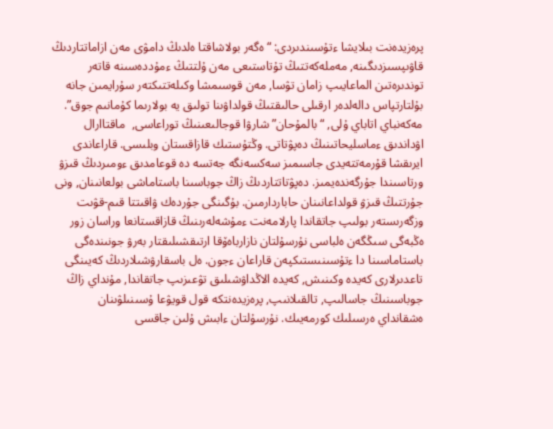پرەزيدەنت بىلايشا ءتۇسىندىردى: “ەگەر بولاشاقتا ەلدىڭ دامۋى مەن ازاماتتاردىڭ قاۋىپسىزدىگىنە, مەملەكەتتىڭ تۇتاستىعى مەن ۇلتتىڭ ءمۇددەسىنە قاتەر توندىرەتىن الماعايىپ زامان تۋسا, مەن قوسىمشا وكىلەتتىكتەر سۇرايمىن جانە بۇلتارتپاس دالەلدەر ارقىلى حالىقتىڭ قولداۋىنا تولىق يە بولارىما كۇمانىم جوق”. مەكەنباي اتاباي ۇلى, “بالمۇحان” شارۋا قوجالىعىنىڭ توراعاسى,  ماقتاارال اۋداندىق ءماسليحاتىنىڭ دەپۋتاتى. وڭتۇستىك قازاقستان وبلىسى. قاراعاندى ايرىقشا قۇرمەتتەيدى جاسىمىز سەكسەنگە جەتسە دە قوعامدىق ءومىردىڭ قىزۋ ورتاسىندا جۇرگەندەيمىز. دەپۋتاتتاردىڭ زاڭ جوباسىنا باستاماشى بولعانىنان, ونى جۇرتتىڭ قىزۋ قولداعانىنان حاباردارمىن. بۇگىنگى جۇردەك ۋاقىتتا قىم-قۋىت وزگەرىستەر بولىپ جاتقاندا پارلامەنت ءمۇشەلەرىنىڭ قازاقستانعا وراسان زور ەڭبەگى سىڭگەن ەلباسى نۇرسۇلتان نازارباەۆقا ارتىقشىلىقتار بەرۋ جونىندەگى باستاماسىنا دا ءتۇسىنىستىكپەن قاراعان ءجون. ەل باسقارۋشىلاردىڭ كەيىنگى تاعدىرلارى كەيدە وكىنىش, كەيدە الاڭداۋشىلىق تۋعىزىپ جاتقاندا, مۇنداي زاڭ جوباسىنىڭ جاسالىپ, تالقىلانىپ, پرەزيدەنتكە قول قويۋعا ۇسىنىلۋىنان  ەشقانداي ەرسىلىك كورمەيىك. نۇرسۇلتان ءابىش ۇلىن جاقسى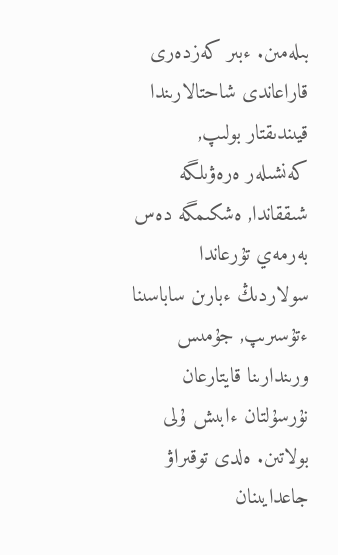بىلەمىن. ءبىر كەزدەرى قاراعاندى شاحتالارىندا قيىندىقتار بولىپ, كەنشىلەر ەرەۋىلگە شىققاندا, ەشكىمگە دەس بەرمەي تۇرعاندا سولاردىڭ ءبارىن ساباسىنا ءتۇسىرىپ, جۇمىس  ورىندارىنا قايتارعان نۇرسۇلتان ءابىش ۇلى بولاتىن. ەلدى توقىراۋ جاعدايىنان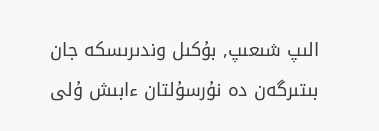الىپ شىعىپ, بۇكىل وندىرىسكە جان بىتىرگەن دە نۇرسۇلتان ءابىش ۇلى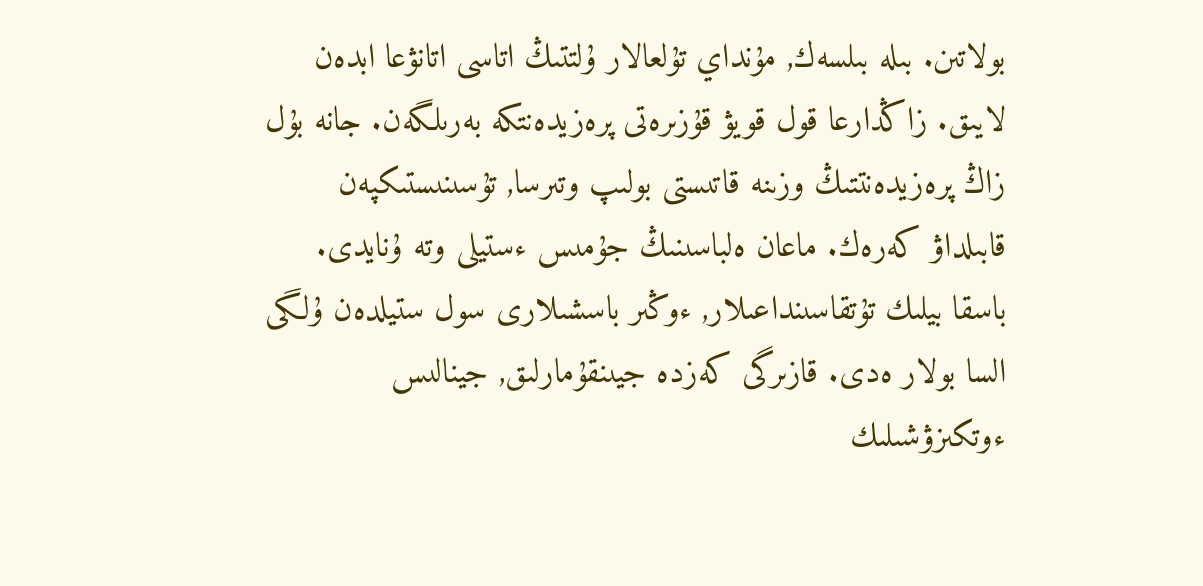بولاتىن. بىلە بىلسەك, مۇنداي تۇلعالار ۇلتتىڭ اتاسى اتانۋعا ابدەن لايىق. زاڭدارعا قول قويۋ قۇزىرەتى پرەزيدەنتكە بەرىلگەن. جانە بۇل زاڭ پرەزيدەنتتىڭ وزىنە قاتىستى بولىپ وتىرسا, تۇسىنىستىكپەن قابىلداۋ كەرەك. ماعان ەلباسىنىڭ جۇمىس ءستيلى وتە ۇنايدى. باسقا بيلىك تۇتقاسىنداعىلار, ءوڭىر باسشىلارى سول ستيلدەن ۇلگى السا بولار ەدى. قازىرگى كەزدە جيىنقۇمارلىق, جينالىس ءوتكىزۋشىلىك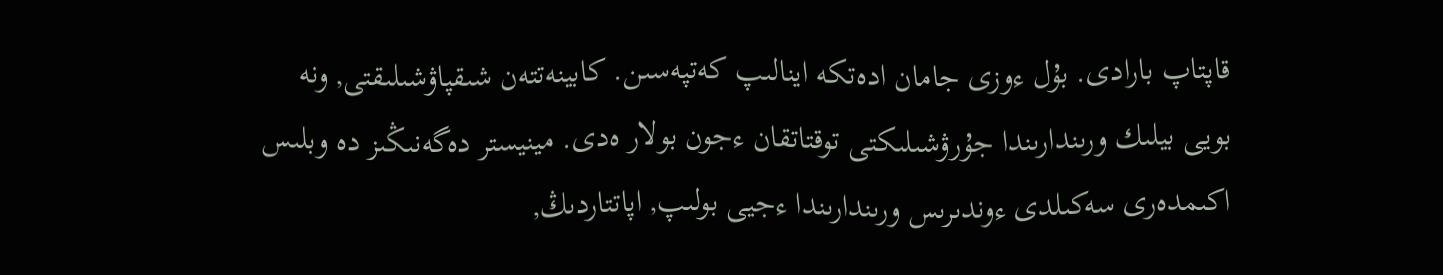قاپتاپ بارادى. بۇل ءوزى جامان ادەتكە اينالىپ كەتپەسىن. كابينەتتەن شىقپاۋشىلىقتى, ونە بويى بيلىك ورىندارىندا جۇرۋشىلىكتى توقتاتقان ءجون بولار ەدى. مينيستر دەگەنىڭىز دە وبلىس اكىمدەرى سەكىلدى ءوندىرىس ورىندارىندا ءجيى بولىپ, اپاتتاردىڭ,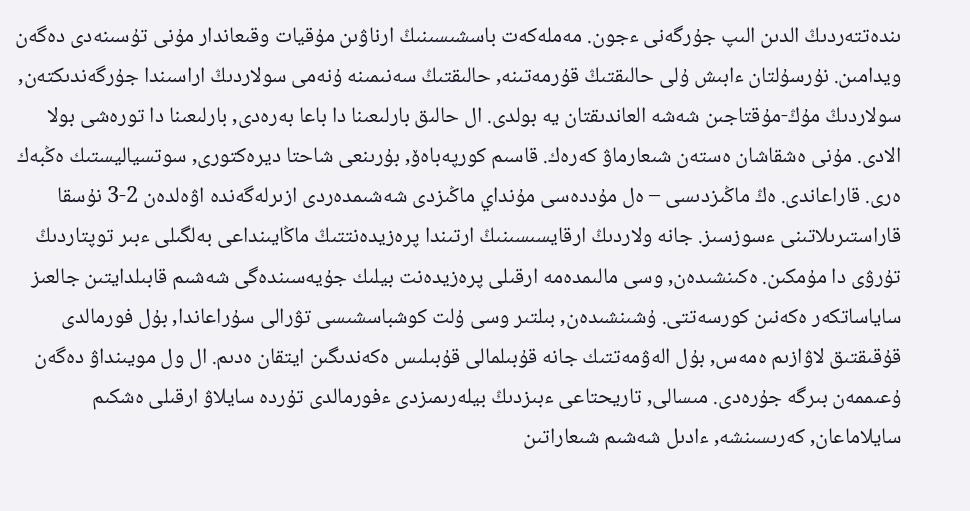ىندەتتەردىڭ الدىن الىپ جۇرگەنى ءجون. مەملەكەت باسشىسىنىڭ ارناۋىن مۇقيات وقىعاندار مۇنى تۇسىنەدى دەگەن ويدامىن. نۇرسۇلتان ءابىش ۇلى حالىقتىڭ قۇرمەتىنە, حالىقتىڭ سەنىمىنە ۇنەمى سولاردىڭ اراسىندا جۇرگەندىكتەن, سولاردىڭ مۇڭ-مۇقتاجىن شەشە العاندىقتان يە بولدى. ال حالىق بارلىعىنا دا باعا بەرەدى, بارلىعىنا دا تورەشى بولا الادى. مۇنى ەشقاشان ەستەن شىعارماۋ كەرەك. قاسىم كورپەباەۆ, بۇرىنعى شاحتا ديرەكتورى, سوتسياليستىك ەڭبەك ەرى. قاراعاندى. ەڭ ماڭىزدىسى – ەل مۇددەسى مۇنداي ماڭىزدى شەشىمدەردى ازىرلەگەندە اۋەلدەن 2-3 نۇسقا قاراستىرىلاتىنى ءسوزسىز. جانە ولاردىڭ ارقايسىسىنىڭ ارتىندا پرەزيدەنتتىڭ ماڭايىنداعى بەلگىلى ءبىر توپتاردىڭ تۇرۋى دا مۇمكىن. ەكىنشىدەن, وسى مالىمدەمە ارقىلى پرەزيدەنت بيلىك جۇيەسىندەگى شەشىم قابىلدايتىن جالعىز ساياساتكەر ەكەنىن كورسەتتى. ۇشىنشىدەن, بىلتىر وسى ۇلت كوشباسشىسى تۋرالى سۇراعاندا, بۇل فورمالدى قۇقىقتىق لاۋازىم ەمەس, بۇل الەۋمەتتىك جانە قۇبىلمالى قۇبىلىس ەكەندىگىن ايتقان ەدىم. ال ول مويىنداۋ دەگەن ۇعىممەن بىرگە جۇرەدى. مىسالى, تاريحتاعى ءبىزدىڭ بيلەرىمىزدى ءفورمالدى تۇردە سايلاۋ ارقىلى ەشكىم سايلاماعان, كەرىسىنشە, ءادىل شەشىم شىعاراتىن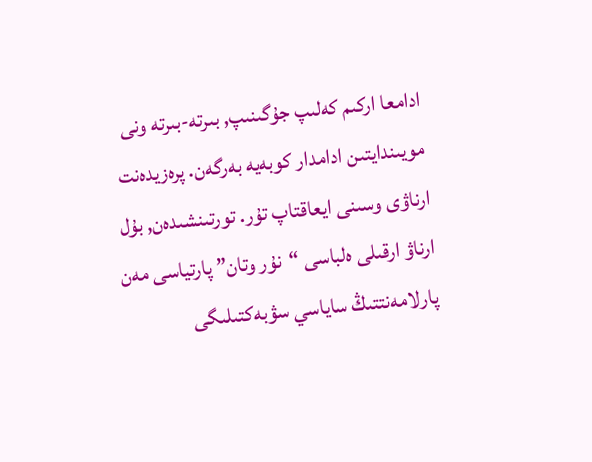ادامعا اركىم كەلىپ جۇگىنىپ, بىرتە-بىرتە ونى مويىندايتىن ادامدار كوبەيە بەرگەن. پرەزيدەنت ارناۋى وسىنى ايعاقتاپ تۇر. تورتىنشىدەن, بۇل ارناۋ ارقىلى ەلباسى “نۇر وتان” پارتياسى مەن پارلامەنتتىڭ ساياسي سۋبەكتىلىگى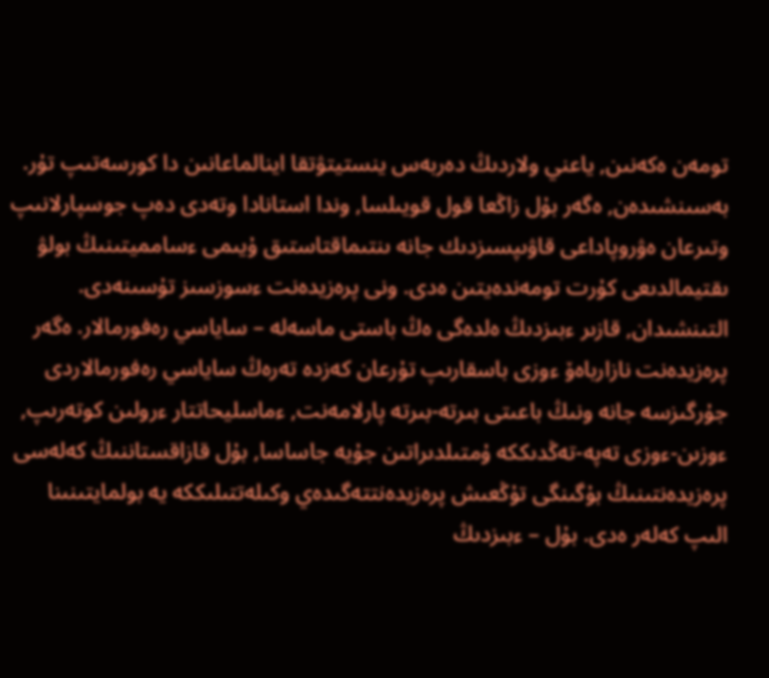تومەن ەكەنىن, ياعني ولاردىڭ دەربەس ينستيتۋتقا اينالماعانىن دا كورسەتىپ تۇر. بەسىنشىدەن, ەگەر بۇل زاڭعا قول قويىلسا, وندا استانادا وتەدى دەپ جوسپارلانىپ وتىرعان ەۋروپاداعى قاۋىپسىزدىك جانە ىنتىماقتاستىق ۇيىمى ءسامميتىنىڭ بولۋ ىقتيمالدىعى كۇرت تومەندەيتىن ەدى. ونى پرەزيدەنت ءسوزسىز تۇسىنەدى. التىنشىدان, قازىر ءبىزدىڭ ەلدەگى ەڭ باستى ماسەلە – ساياسي رەفورمالار. ەگەر پرەزيدەنت نازارباەۆ ءوزى باسقارىپ تۇرعان كەزدە تەرەڭ ساياسي رەفورمالاردى جۇرگىزسە جانە ونىڭ باعىتى بىرتە-بىرتە پارلامەنت, ءماسليحاتتار ءرولىن كوتەرىپ, ءوزىن-ءوزى تەپە-تەڭدىككە ۇمتىلدىراتىن جۇيە جاساسا, بۇل قازاقستاننىڭ كەلەسى پرەزيدەنتىنىڭ بۇگىنگى تۇڭعىش پرەزيدەنتتەگىدەي وكىلەتتىلىككە يە بولمايتىنىنا الىپ كەلەر ەدى. بۇل – ءبىزدىڭ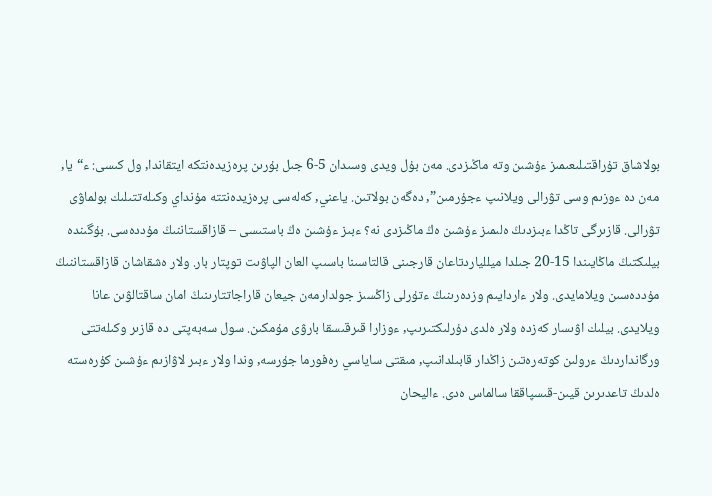بولاشاق تۇراقتىلىعىمىز ءۇشىن وتە ماڭىزدى. مەن بۇل ويدى وسىدان 5-6 جىل بۇرىن پرەزيدەنتكە ايتقاندا, ول كىسى: ء“يا, مەن دە ءوزىم وسى تۋرالى ويلانىپ ءجۇرمىن”, دەگەن بولاتىن. ياعني, كەلەسى پرەزيدەنتتە مۇنداي وكىلەتتىلىك بولماۋى تۋرالى. قازىرگى تاڭدا ءبىزدىڭ ەلىمىز ءۇشىن ەڭ ماڭىزدى نە؟ ءبىز ءۇشىن ەڭ باستىسى – قازاقستاننىڭ مۇددەسى. بۇگىندە بيلىكتىڭ ماڭايىندا 15-20 جىلدا ميللياردتاعان قارجىنى قالتاسىنا باسىپ العان الپاۋىت توپتار بار. ولار ەشقاشان قازاقستاننىڭ مۇددەسىن ويلامايدى. ولار ءاردايىم وزدەرىنىڭ ءتۇرلى زاڭسىز جولدارمەن جيعان قاراجاتتارىنىڭ امان ساقتالۋىن عانا ويلايدى. بيلىك اۋىسار كەزدە ولار ەلدى دۇرلىكتىرىپ, ءوزارا قىرقىسقا بارۋى مۇمكىن. سول سەبەپتى دە قازىر وكىلەتتى ورگانداردىڭ ءرولىن كوتەرەتىن زاڭدار قابىلدانىپ, مىقتى ساياسي رەفورما جۇرسە, وندا ولار ءبىر لاۋازىم ءۇشىن كۇرەستە ەلدىڭ تاعدىرىن قيىن-قىسپاققا سالماس ەدى. ءاليحان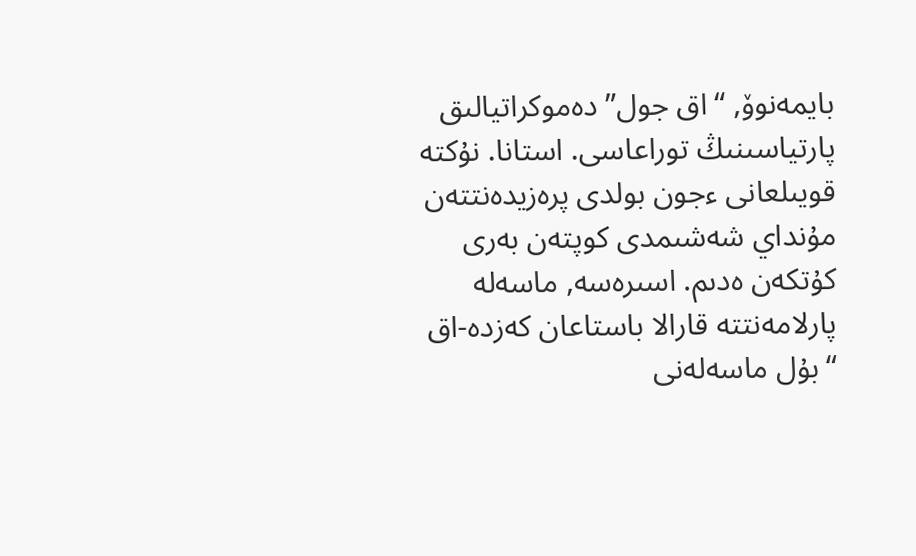بايمەنوۆ, “اق جول” دەموكراتيالىق پارتياسىنىڭ توراعاسى. استانا. نۇكتە قويىلعانى ءجون بولدى پرەزيدەنتتەن مۇنداي شەشىمدى كوپتەن بەرى كۇتكەن ەدىم. اسىرەسە, ماسەلە پارلامەنتتە قارالا باستاعان كەزدە-اق “بۇل ماسەلەنى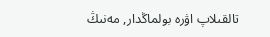تالقىلاپ اۋرە بولماڭدار, مەنىڭ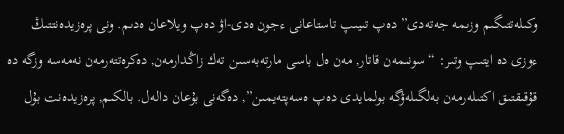وكىلەتتىگىم وزىمە جەتەدى” دەپ تىيىپ تاستاعانى ءجون ەدى-اۋ دەپ ويلاعان ەدىم. ونى پرەزيدەنتتىڭ ءوزى دە ايتىپ وتىر: “سونىمەن قاتار, مەن ەل باسى مارتەبەسىن تەك زاڭدارمەن, دەكرەتتەرمەن نەمەسە وزگە دە قۇقىقتىق اكتىلەرمەن بەلگىلەۋگە بولمايدى دەپ ەسەپتەيمىن”, دەگەنى بۇعان دالەل. بالكىم, پرەزيدەنت بۇل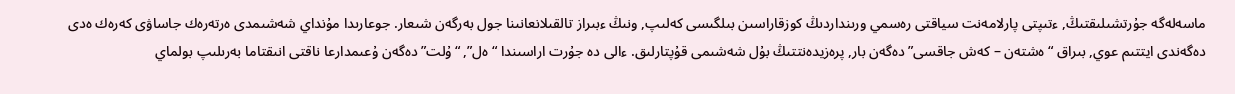ماسەلەگە جۇرتشىلىقتىڭ, ءتىپتى پارلامەنت سياقتى رەسمي ورىنداردىڭ كوزقاراسىن بىلگىسى كەلىپ, ونىڭ ءبىراز تالقىلانعانىنا جول بەرگەن شىعار. جوعارىدا مۇنداي شەشىمدى ەرتەرەك جاساۋى كەرەك ەدى دەگەندى ايتتىم عوي, بىراق “ەشتەن – كەش جاقسى” دەگەن بار, پرەزيدەنتتىڭ بۇل شەشىمى قۇپتارلىق. ءالى دە جۇرت اراسىندا “ەل”, “ۇلت” دەگەن ۇعىمدارعا ناقتى انىقتاما بەرىلىپ بولماي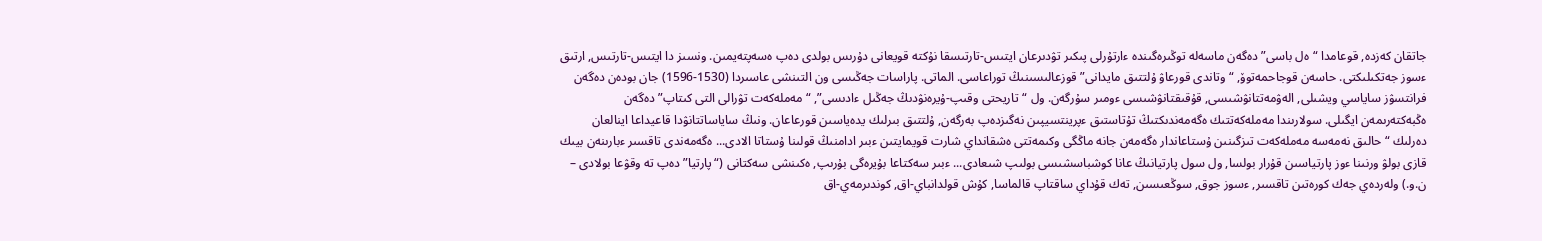جاتقان كەزدە, قوعامدا “ەل باسى” دەگەن ماسەلە توڭىرەگىندە ءارتۇرلى پىكىر تۋدىرعان ايتىس-تارتىسقا نۇكتە قويعانى دۇرىس بولدى دەپ ەسەپتەيمىن. ونسىز دا ايتىس-تارتىس, ارتىق ءسوز جەتكىلىكتى. حاسەن قوجاحمەتوۆ, “وتاندى قورعاۋ ۇلتتىق مايدانى” قوزعالىسىنىڭ توراعاسى. الماتى. پاراسات جەڭىسى ون التىنشى عاسىردا (1530-1596) جان بودەن دەگەن فرانتسۋز ساياسي ويشىلى, الەۋمەتتانۋشىسى, قۇقىقتانۋشىسى ءومىر سۇرگەن. ول “تاريحتى وقىپ-ۇيرەنۋدىڭ جەڭىل ءادىسى”, “مەملەكەت تۋرالى التى كىتاپ” دەگەن ەڭبەكتەرىمەن ايگىلى. سولارىندا مەملەكەتتىك ەگەمەندىكتىڭ تۇتاستىق ءپرينتسيپىن نەگىزدەپ بەرگەن, ۇلتتىق بىرلىك يدەياسىن قورعاعان. ونىڭ ساياساتتانۋدا قاعيداعا اينالعان دەرلىك “حالىق نەمەسە مەملەكەت تىزگىنىن ۇستاعاندار ەگەمەن جانە ماڭگى وكىمەتتى ەشقانداي شارت قويمايتىن ءبىر ادامنىڭ قولىنا ۇستاتا الادى... ەگەمەندى تاقسىر ءبارىنەن بيىك قازى بولۋ ورنىنا ءوز پارتياسىن قۇرار بولسا, ول سول پارتيانىڭ عانا كوشباسشىسى بولىپ شىعادى... ءبىر سەكتاعا بۇيرەگى بۇرىپ, ەكىنشى سەكتانى (“پارتيا” دەپ تە وقۋعا بولادى – ن.و.) ولەردەي جەك كورەتىن تاقسىر, ءسوز جوق, سوڭعىسىن, تەك قۇداي ساقتاپ قالماسا, كۇش قولدانباي-اق, كوندىرمەي-اق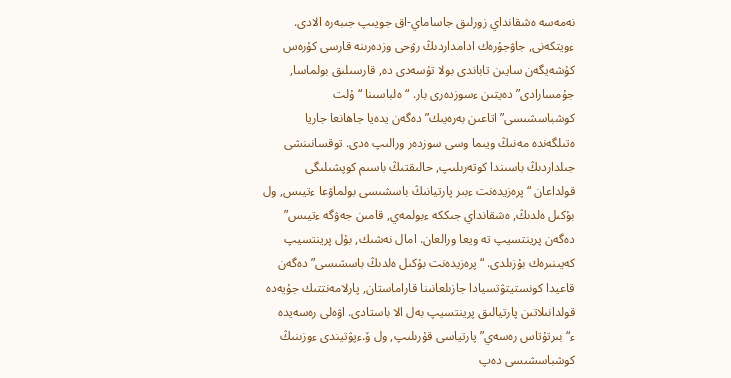نەمەسە ەشقانداي زورلىق جاساماي-اق جويىپ جىبەرە الادى. ءويتكەنى, جاۋجۇرەك ادامداردىڭ رۋحى وزدەرىنە قارسى كۇرەس كۇشەيگەن سايىن تاباندى بولا تۇسەدى دە, قارسىلىق بولماسا, جۇمسارادى” دەيتىن ءسوزدەرى بار. “ەلباسىنا “ۇلت كوشباسشىسى” اتاعىن بەرەيىك” دەگەن يدەيا جاھانعا جاريا ەتىلگەندە مەنىڭ ويىما وسى سوزدەر ورالىپ ەدى. توقسانىنشى جىلداردىڭ باسىندا كوتەرىلىپ, حالىقتىڭ باسىم كوپشىلىگى قولداعان “پرەزيدەنت ءبىر پارتيانىڭ باسشىسى بولماۋعا ءتيىس, ول بۇكىل ەلدىڭ, ەشقانداي جىككە ءبولمەي, قامىن جەۋگە ءتيىس” دەگەن پرينتسيپ تە ويعا ورالعان. امال نەشىك, بۇل پرينتسيپ كەيىنىرەك بۇزىلدى. “پرەزيدەنت بۇكىل ەلدىڭ باسشىسى” دەگەن قاعيدا كونستيتۋتسيادا جازىلعانىنا قاراماستان, پارلامەنتتىك جۇيەدە قولدانىلاتىن پارتيالىق پرينتسيپ بەل الا باستادى. اۋەلى رەسەيدە ء“بىرتۇتاس رەسەي” پارتياسى قۇرىلىپ, ول ۆ.ءپۋتيندى ءوزىنىڭ كوشباسشىسى دەپ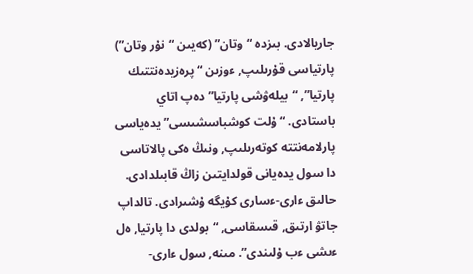جاريالادى. بىزدە “وتان” (كەيىن “نۇر وتان”) پارتياسى قۇرىلىپ, ءوزىن “پرەزيدەنتتىك پارتيا”, “بيلەۋشى پارتيا” دەپ اتاي باستادى. “ۇلت كوشباسشىسى” يدەياسى پارلامەنتتە كوتەرىلىپ, ونىڭ ەكى پالاتاسى دا سول يدەيانى قولدايتىن زاڭ قابىلدادى. حالىق ءارى-ءسارى كۇيگە ۇشىرادى. تالداپ جاتۋ ارتىق, قىسقاسى, “بولدى دا پارتيا, ەل ءىشى ءب ۇلىندى”. مىنە, سول ءارى-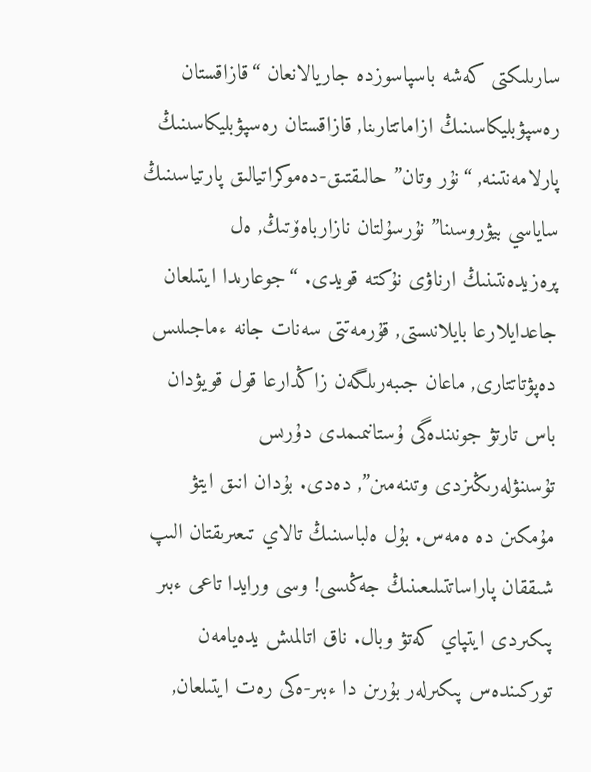سارىلىكتى كەشە باسپاسوزدە جاريالانعان “قازاقستان رەسپۋبليكاسىنىڭ ازاماتتارىنا, قازاقستان رەسپۋبليكاسىنىڭ پارلامەنتىنە, “نۇر وتان” حالىقتىق-دەموكراتيالىق پارتياسىنىڭ ساياسي بيۋروسىنا” نۇرسۇلتان نازارباەۆتىڭ, ەل پرەزيدەنتىنىڭ ارناۋى نۇكتە قويدى. “جوعارىدا ايتىلعان جاعدايلارعا بايلانىستى, قۇرمەتتى سەنات جانە ءماجىلىس دەپۋتاتتارى, ماعان جىبەرىلگەن زاڭدارعا قول قويۋدان باس تارتۋ جونىندەگى ۇستانىمىمدى دۇرىس تۇسىنۋلەرىڭىزدى وتىنەمىن”, دەدى. بۇدان انىق ايتۋ مۇمكىن دە ەمەس. بۇل ەلباسىنىڭ تالاي تىعىرىقتان الىپ شىققان پاراساتتىلىعىنىڭ جەڭىسى! وسى ورايدا تاعى ءبىر پىكىردى ايتپاي كەتۋ وبال. ناق اتالمىش يدەيامەن توركىندەس پىكىرلەر بۇرىن دا ءبىر-ەكى رەت ايتىلعان,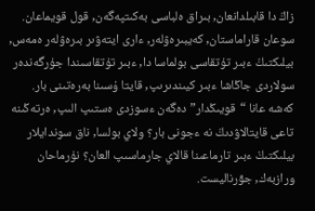زاڭ دا قابىلدانعان, بىراق ەلباسى بەكىتپەگەن, قول قويماعان. سوعان قاراماستان, كەيبىرەۋلەر, ءارى ايتەۋىر بىرەۋلەر ەمەس, بيلىكتىڭ ءبىر تۇتقاسى بولماسا دا, ءبىر تۇتقاسىندا جۇرگەندەر سولاردى جاڭاشا ءبىر كيىندىرىپ, قايتا ۇسىنا بەرەتىنى بار. كەشە عانا “قويىڭدار” دەگەن ءسوزدى ەستىپ الىپ, ەرتەڭىنە تاعى قايتالاۋدىڭ نە ءجونى بار؟ ولاي بولسا, ناق سوندايلار بيلىكتىڭ ءبىر تارماعىنا قالاي جارماسىپ العان؟ نۇرماحان ورازبەك, جۋرناليست.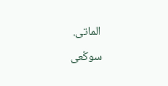الماتى.
سوڭعى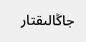جاڭالىقتار